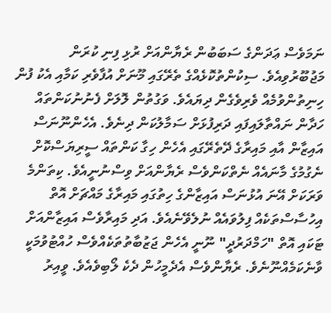ނަމަވެސް ޢަދަންގެ ސަބަބުން ރެޔާންއަށް ރުޅި ފިނި ކުރަން މަޖުބޫރުވިއެވެ. ސިކުންތުކޮޅެއްގެ ތެރޭގައި މޫނަށް އުފާވެރި ކަމާއި އެކު ފުން ހިނިތުންވުމެއް ވެރިވެގެން ދިޔައެވެ. ވަގުތުން ލޮލަށް ފެނުނުކަންތައް ހަދާން ނައްތާލައިފައި ދަރިފުޅަށް ސަމާލުކަން ދިނެވެ. އެހެންނޫނަސް އައިޒާން އާއި މައިރާގެ ދޭތެރޭގައި އެހެން ހިގާ ކަންތައް ސީރިޔަސްކޮށް ނެގުމުގެ މާނައެއް ނެތްކަންވެސް ރެޔާންއަށް ވިސްނުނީއެވެ. ކިތަންމެ ވަރަކަށް އޭނަ އުޅުނަސް އައިޒާންގެ ހިތުގައި މައިރާގެ މައްޗަށް އޮތް އިހުސާސްތަކެއް ފިލުވައެއް ނުލެވޭނެއެވެ. އަދި މައިރާވެސް އައިޒާންއަށް ޓަކައި އޮތް "ހަމްދަރުދީ" ނޫނީ އެހެން ޖަޒުބާތުތަކެއްވެސް ހުއްޓުވުމަކީ ވާނެކަމެއްނޫނެވެ. ރެޔާންވެސް އެދެމީހުން ދެކެ ލޯބިވެއެވެ. ވީއިރު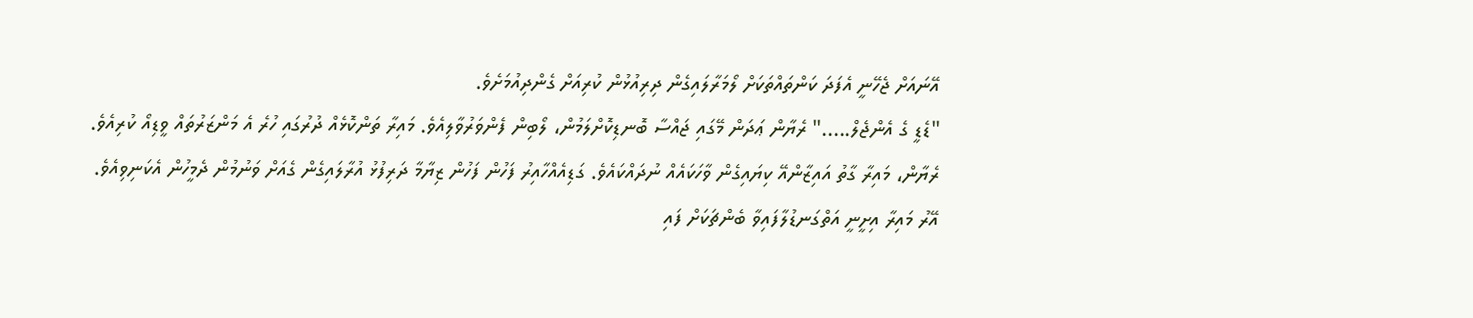އޭނައަށް ޖެހޭނީ އެފަދަ ކަންތައްތަކަށް ލޯމަރާލައިގެން ދިރިއުޅުން ކުރިއަށް ގެންދިއުމަށެވެ.
"ޑެޑީ ގެ އެންޖެލް....." ރެޔާން ޢަދަން މޭގައި ޖައްސާ ބޮނޑިކޮށްލަމުން، ލޯބިން ފެންވަރުވާލިއެވެ. މައިރާ ތަންކޮޅެއް ދުރުގައި ހުރެ އެ މަންޒަރުތައް ވީޑިއޯ ކުރިއެވެ. ރެޔާން، މައިރާ ގާތު އައިޒާންއޭ ކިޔައިގެން ވާހަކައެއް ނުދައްކައެވެ. ގަޑިއެއްހާއިރު ފަހުން ފަހުން ޒިޔާމާ ދަރިފުޅު އުރާލައިގެން ގެއަށް ވަނުމުން ދެމީހުން އެކަނިވިއެވެ. އޭރު މައިރާ އިށީނީ އަތްގަނޑުލާފައިވާ ބެންޗަކަށް ފައި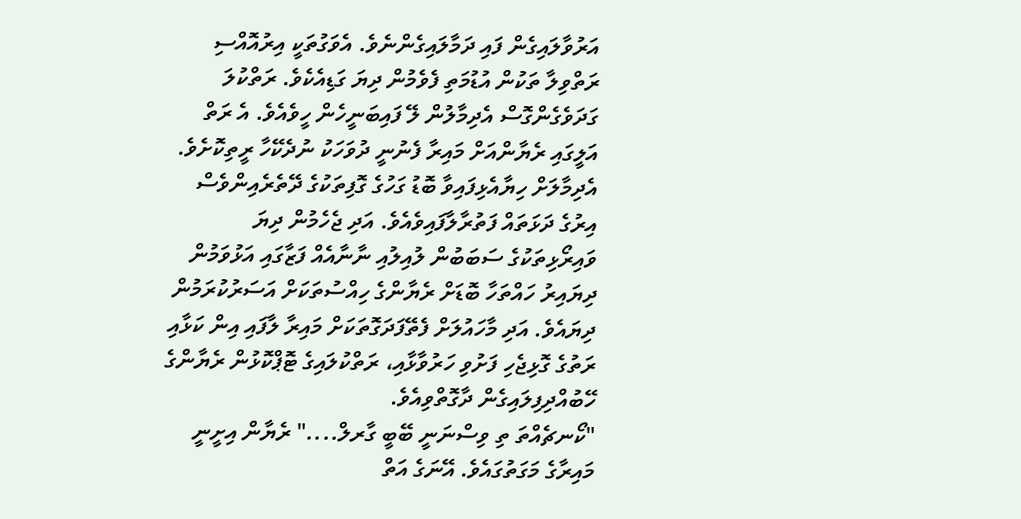އަރުވާލައިގެން ފައި ދަމާލައިގެންނެވެ. އެވަގުތަކީ އިރުއޮއްސި ރަތްވިލާ ތަކުން އުޑުމަތި ފެވެމުން ދިޔަ ގަޑިއެކެވެ. ރަތްކުލަ ގަދަވެގެންގޮސް އެދިމާލުން ލޭ ފައިބަނީހެން ހީވެއެވެ. އެ ރަތް އަލީގައި ރެޔާންއަށް މައިރާ ފެނުނީ ދުވަހަކު ނުދެކޭހާ ރީތިކޮށެވެ. އެދިމާލަށް ހިޔާއެޅިފައިވާ ބޮޑު ގަހުގެ ގޮފިތަކުގެ ދޭތެރެއިންވެސް އިރުގެ ދަޅަތައް ފަތުރާލާފައިވެއެވެ. އަދި ޖެހެމުން ދިޔަ ވައިރޯޅިތަކުގެ ސަބަބުން ލުއިލުއި ނާނާއެއް ފަޒާގައި އަޅުވަމުން ދިޔައިރު ހައްތަހާ ބޮޑަށް ރެޔާންގެ ހިއްސުތަކަށް އަސަރުކުރަމުން ދިޔައެވެ. އަދި މާހައުލަށް ފެތޭފަދަގޮތަކަށް މައިރާ ލާފައި އިން ކަޅާއި ރަތުގެ ގޮޅިޖެހި ފަށުވި ހަރުވާޅާއި، ރަތްކުލައިގެ ޓޮޕްކޮޅުން ރެޔާންގެ ހޭބުއްދިފިލައިގެން ދާގޮތްވިއެވެ.
"ކޯނޗެއްތަ ތި ވިސްނަނީ ބޭބީ ގާރލް...." ރެޔާން އިށީނީ މައިރާގެ މަގަތުގައެވެ. އޭނަގެ އަތް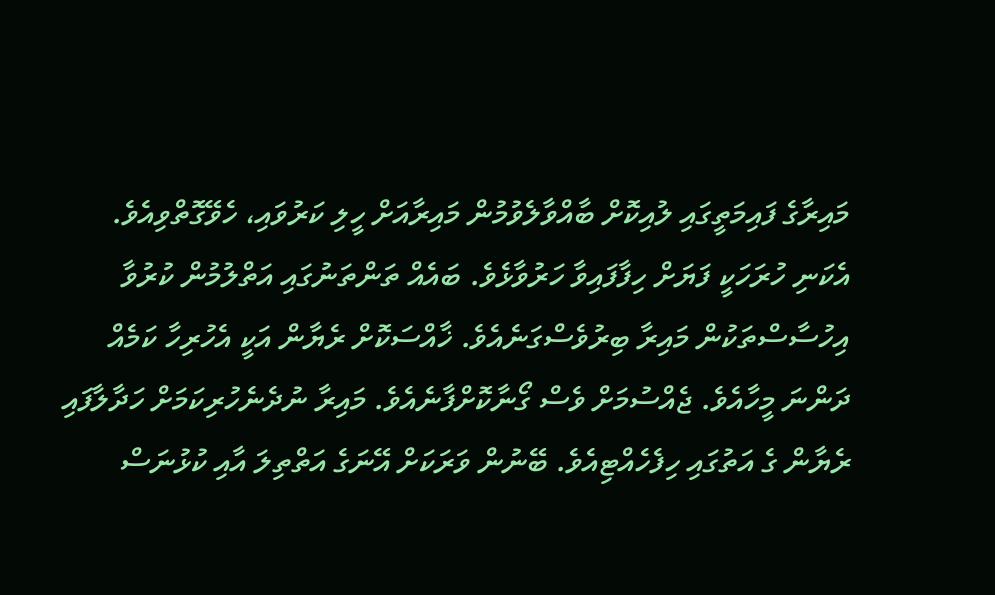މައިރާގެ ފައިމަތީގައި ލުއިކޮށް ބާއްވާލެވުމުން މައިރާއަށް ހީލި ކަރުވައި، ހެވޭގޮތްވިއެވެ. އެކަނި ހުރަހަކީ ފަޔަށް ހިފާފައިވާ ހަރުވާޅެވެ. ބައެއް ތަންތަނުގައި އަތްލުމުން ކުރުވާ އިހުސާސްތަކުން މައިރާ ބިރުވެސްގަނެއެވެ. ޚާއްސަކޮށް ރެޔާން އަކީ އެހުރިހާ ކަމެއް ދަންނަ މީހާއެވެ. ޖެއްސުމަށް ވެސް ގޯނާކޮށްފާނެއެވެ. މައިރާ ނުދެނެހުރިކަމަށް ހަދާލާފައި ރެޔާން ގެ އަތުގައި ހިފެހެއްޓިއެވެ. ބޭނުން ވަރަކަށް އޭނަގެ އަތްތިލަ އާއި ކުޅުނަސް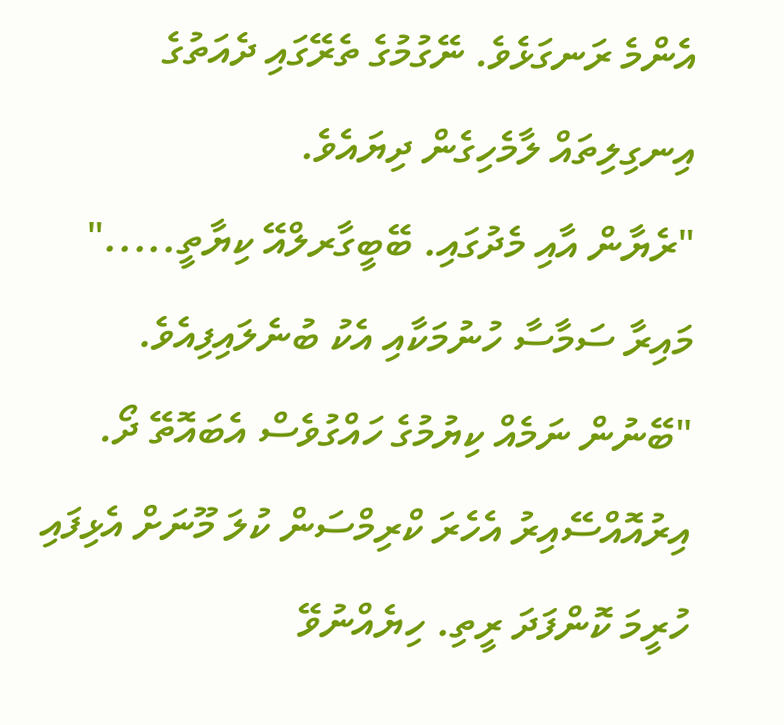އެންމެ ރަނގަޅެވެ. ނޭގުމުގެ ތެރޭގައި ދެއަތުގެ އިނގިލިތައް ލާމެހިގެން ދިޔައެވެ.
"ރެޔާން އާއި މެދުގައި. ބޭބީގާރލްއޭ ކިޔާތީ....." މައިރާ ސަމާސާ ހުނުމަކާއި އެކު ބުނެލައިފިއެވެ.
"ބޭނުން ނަމެއް ކިޔުމުގެ ހައްގުވެސް އެބައޮތޭ ދޯ. އިރުއޮއްސޭއިރު އެހެރަ ކްރިމްސަން ކުލަ މޫނަށް އެޅިފައި ހުރީމަ ކޮންފަދަ ރީތި. ހިޔެއްނުވޭ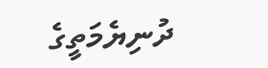ދުނިޔެމަތީގެ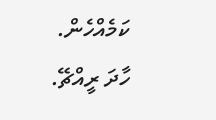ކަމެއްހެން. ހާދަ ރީއްޗޭ.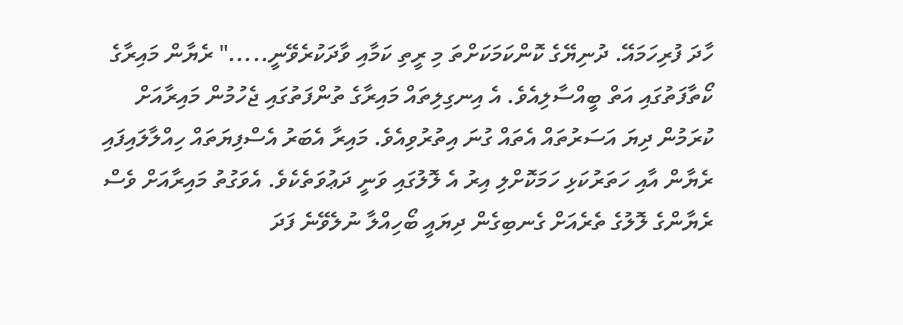ހާދަ ފުރިހަމައޭ. ދުނިޔޭގެ ކޮންކަމަކަށްތަ މި ރީތި ކަމާއި ވާދަކުރެވޭނީ....." ރެޔާން މައިރާގެ ކޯތާފަތުގައި އަތް ބީއްސާލިއެވެ. އެ އިނގިލިތައް މައިރާގެ ތުންފަތުގައި ޖެހުމުން މައިރާއަށް ކުރަމުން ދިޔަ އަސަރުތައް އެތައް ގުނަ އިތުރުވިއެވެ. މައިރާ އެބަރު އެސްފިޔަތައް ހިއްލާލައިފައި ރެޔާން އާއި ހަތަރުކަޅި ހަމަކޮށްލި އިރު އެ ލޮލުގައި ވަނީ ދަޢުވަތެކެވެ. އެވަގުތު މައިރާއަށް ވެސް ރެޔާންގެ ލޮލުގެ ތެރެއަށް ގެނބިގެން ދިޔައީ ބޯހިއްލާ ނުލެވޭނެ ފަދަ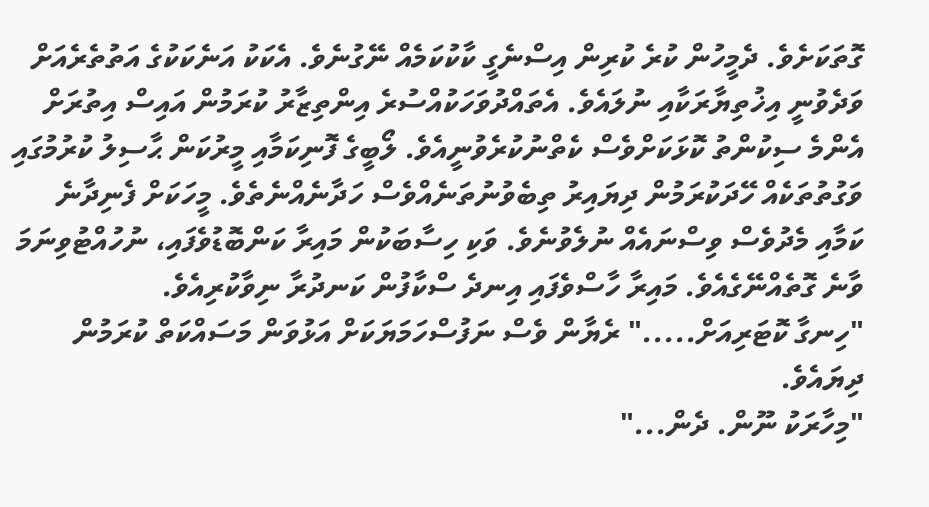ގޮތަކަށެވެ. ދެމީހުން ކުރެ ކުރިން އިސްނެގީ ކާކުކަމެއް ނޭގުނެވެ. އެކަކު އަނެކަކުގެ އަތުތެރެއަށް ވަދެވުނީ އިޚުތިޔާރަކާއި ނުލައެވެ. އެތައްދުވަހަކުއްސުރެ އިންތިޒާރު ކުރަމުން އައިސް އިތުރަށް އެންމެ ސިކުންތު ކޮޅަކަށްވެސް ކެތްނުކުރެވުނީއެވެ. ލޯބީގެ ފޮނިކަމާއި މީރުކަން ޙާސިލު ކުރުމުގައި ވަގުތުތަކެއް ހޭދަކުރަމުން ދިޔައިރު ތިބެވުނުތަނެއްވެސް ހަދާނެއްނެތެވެ. މީހަކަށް ފެނިދާނެ ކަމާއި މެދުވެސް ވިސްނައެއް ނުލެވުނެވެ. ވަކި ހިސާބަކުން މައިރާ ކަންބޮޑުވެފައި، ނުހުއްޓުވިނަމަ ވާނެ ގޮތެއްނޭގެއެވެ. މައިރާ ހާސްވެފައި އިނދެ ސްކާފުން ކަނދުރާ ނިވާކުރިއެވެ.
"ހިނގާ ކޮޓަރިއަށް....." ރެޔާން ވެސް ނަފުސްހަމަޔަކަށް އަޅުވަން މަސައްކަތް ކުރަމުން ދިޔައެވެ.
"މިހާރަކު ނޫން. ދެން..."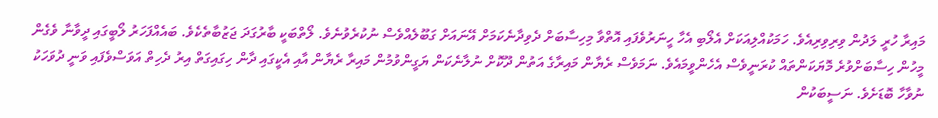މައިރާ ހުރީ ލަދުން ވިރިވިރިއެވެ. ހަމަކުއްލިއަކަށް އެލޯބި އެހާ ހީނަރުވެފައި އޮތްވާ މިހިސާބަށް ދެވިދާނެކަމަށް އޭނައަށް ގަބޫލެއްވެސް ނުކުރެވުނެވެ. ލޯތްބަކީ ބާރުގަދަ ޖަޒުބާތެކެވެ. ބައެއްފަހަރު ލޯބީގައި ދީވާނާ ވެގެން މީހުން ހިސާބަށްވުރެ މޮޔަކަންތައް ކުރަނީވެސް އެހެންވީމައެވެ. ނަމަވެސް ރެޔާން މައިރާގެ އަތުން ދޫކޮށް ނުލާނެކަން ޔަގީންވުމުން މައިރާ ރެޔާން އާއި އެކީގައި ދާން ހިގައިގަތް އިރު ދެހިތް އަވަސްވެފައި ވަނީ ދުވަހަކު ނުވާހާ ބޮޑަށެވެ. ނަސީބަކުން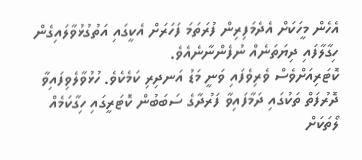އެހެން މީހަކަށް އެދެމަފިރިން ފުރަތަމަ ފަހަރަށް އެކީގައި އަތުގުޅުވާލައިގެން ހިގާލާފައި ދިޔަތަނެއް ނުފެންނާނެއެވެ.
ކޮޓަރިއަށްވެސް ވެރިވެފައި ވަނީ މަޑު އަނދިރި ކަމެކެވެ. ހުޅުވާލެވިފައިވާ ދޮރުފަތް ތަކުގައި ދަމާފައިވާ ފަރުދާގެ ސަބަބުން ކޮޓަރީގައި ހިގާކަމެއް ލޯތަކަށް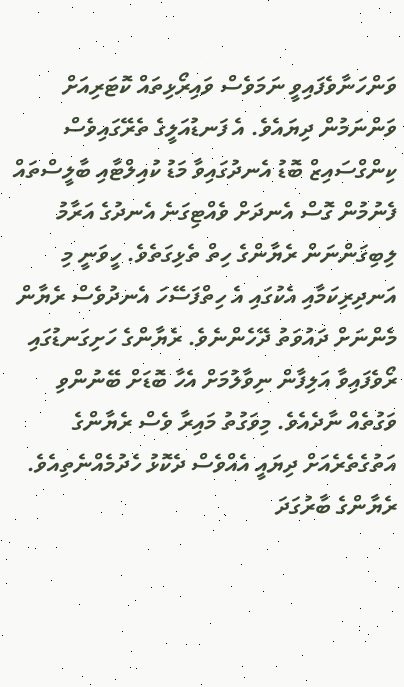ވަންހަނާވެފައިވީ ނަމަވެސް ވައިރޯޅިތައް ކޮޓަރިއަށް ވަންނަމުން ދިޔައެވެ. އެ ފަނޑުއަލީގެ ތެރޭގައިވެސް ކިންގްސައިޒް ބޮޑު އެނދުގައިވާ މަޑު ކުއިލްޓާއި ބާލީސްތައް ފެނުމުން ގޮސް އެނދަށް ވެއްޓިގަނެ އެނދުގެ އަރާމު ލިބިގަންނަން ރެޔާންގެ ހިތް ތެޅިގަތެވެ. ހީވަނީ މި އަނދިރިކަމާއި އެކުގައި އެ ހިތްފަސޭހަ އެނދުވެސް ރެޔާން މެންނަށް ދައުވަތު ދޭހެންނެވެ. ރެޔާންގެ ހަށިގަނޑުގައި ރޯވެފައިވާ އަލިފާން ނިވާލުމަށް އެހާ ބޮޑަށް ބޭނުންވި ވަގުތެއް ނާދެއެވެ. މިވަގުތު މައިރާ ވެސް ރެޔާންގެ އަތުގެތެރެއަށް ދިޔައީ އެއްވެސް ދެކޮޅު ހެދުމެއްނެތިއެވެ. ރެޔާންގެ ބާރުގަދަ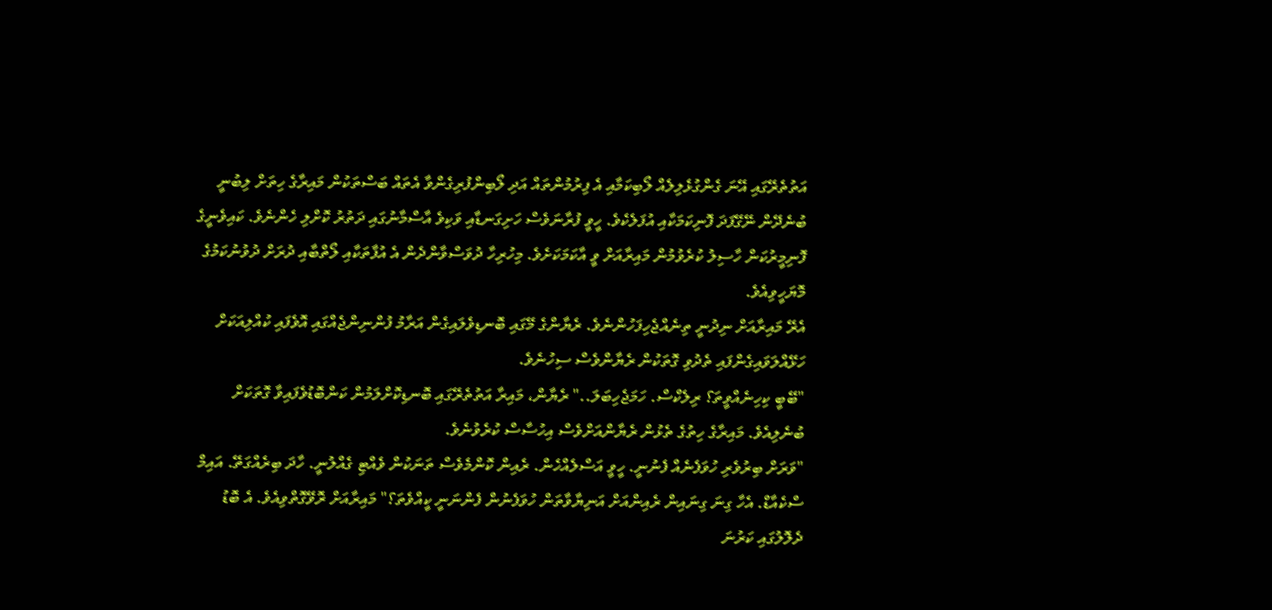އަތުތެރޭގައި އޭނަ ގެންގުޅެލިލެއް ލޯބިކަމާއި އެ ފިރުމުންތައް އަދި ލޯބިންފުރިގެންވާ އެތައް ބަސްތަކުން މައިރާގެ ހިތަށް ލިބުނީ ބުނެދޭން ނޭގޭފަދަ ފޮނިކަމަކާއި އުފަލެކެވެ. ހީވީ ފުރާނަވެސް ހަށިގަނޑާއި ވަކިވެ އާސްމާނުގައި ދަތުރު ކޮށްލި ހެންނެވެ. ކައިވެނީގެ ފޮނިމީރުކަން ހާސިލު ކުރެވުމުން މައިރާއަށް ވީ އާކަމަކަށެވެ. މިހުރިހާ ދުވަސްވާންދެން އެ އުފާތަކާއި ލޯތްބާއި ދުރަށް ދުވުނުކަމުގެ މޮޔަހީވިއެވެ.
އެރޭ މައިރާއަށް ނިދުނީ ތިނެއްޖެހިފަހުންނެވެ. ރެޔާންގެ މޭގައި ބޮނޑިވެލައިގެން އަރާމު ފުންނިންޖެއްގައި އޮވެފައި ކުއްލިއަކަށް ހަޅޭއްލަވައިގެންފައި ތެދުވި ގޮތަކުން ރެޔާންވެސް ސިހުނެވެ.
"ބޭބީ ކިހިނެއްވީތަ؟ ރިލެކްސް. ހަމަޖެހިބަލަ.." ރެޔާން، މައިރާ އަތުތެރޭގައި ބޮނޑިކޮށްލަމުން ކަންބޮޑުވެފައިވާ ގޮތަކަށް ބުނެލިއެވެ. މައިރާގެ ހިތުގެ ތެޅުން ރެޔާންއަށްވެސް އިހުސާސް ކުރެވުނެވެ.
"ވަރަށް ބިރުވެރި ހުވަފެނެއް ފެނުނީ. ހީވީ އަސްލެއްހެން. ރެއިން ކޮންމެވެސް ތަނަކުން ވެއްޓި ގެއްލުނީ. ހާދަ ބިރެއްގަތޭ. އައިމް ސްކެއާޑް. އެހާ ގިނަ ގިނައިން ރެއިންއަށް އަނިޔާވާތަން ހުވަފެނުން ފެންނަނީ ކީއްވެތަ؟" މައިރާއަށް ރޮވޭގޮތްވިއެވެ. އެ ބޮޑު ދެލޮލުގައި ކަރުނަ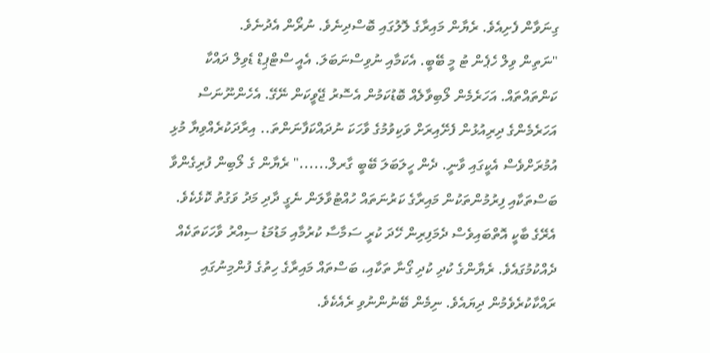ގިނަވާން ފެށިއެވެ. ރެޔާން މައިރާގެ ލޮލުގައި ބޮސްދިނެވެ. ނުރޯން އެދުނެވެ.
"ނަތިން ވިލް ހެޕެން ޓު މީ ބޭބީ. އެކަމާއި ނުވިސްނަބަލަ. އެއީ ސްޓްޕިޑް ޑެވިލް ދައްކާ ކަންތައްތައް. އަހަރެމެން ލޯބިވާލެއް ބޮޑުކަމުން އެސޮރު ޖޭވީކަން ނޭގޭ. އެހެންނޫނަސް އަހަރެމެންގެ ދިރިއުޅުން ފެށޭއިރަށް ވަކިވުމުގެ ވާހަކަ ނުދައްކަފާނަންތަ.. އިރާދަކުރެއްވިޔާ މުޅި އުމުރަށްވެސް އެކީގައި ވާނީ. ދެން ހީލަބަލަ ބޭބީ ގާރލް......" ރެޔާން ގެ ލޯބިން ފުރިގެންވާ ބަސްތަކާއި ފިރުމުންތަކުން މައިރާގެ ކަރުނަތައް ހުއްޓުވާލަން ނެގީ ދާދި މަދު ވަގުތު ކޮޅެކެވެ. އެރޭގެ ބާކީ އޮތްބައިވެސް ދެމަފިރިން ހޭދަ ކުރީ ސަމާސާ ކުރުމާއި މަޑުމަޑު ސިއްރު ވާހަކަތަކެއް ދެއްކުމުގައެވެ. ރެޔާންގެ ކުދި ކުދި ގޯނާ ތަކާއި، ބަސްތައް މައިރާގެ ހިތުގެ ފުންމިނުގައި ރައްކާކުރެވެމުން ދިޔައެވެ. ނިމެން ބޭނުންނުވި ރެއެކެވެ.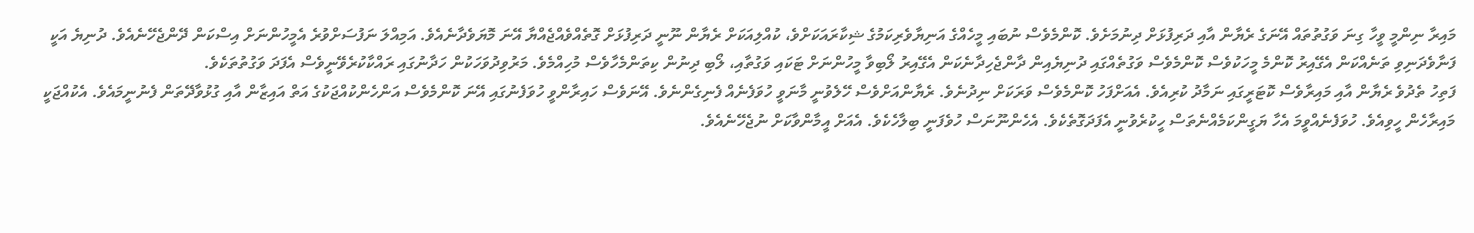މައިރާ ނިންމީ ވީހާ ގިނަ ވަގުތުތައް އޭނަގެ ރެޔާން އާއި ދަރިފުޅަށް ދިނުމަށެވެ. ކޮންމެވެސް ނުބައި މީހެއްގެ އަނިޔާވެރިކަމުގެ ޝިކާރައަކަށްވެ، ކުއްލިއަކަށް ރެޔާން ނޫނީ ދަރިފުޅަށް ގޮތެއްވެއްޖެއްޔާ އޭނަ މޮޔަވެދާނެއެވެ. އަމިއްލަ ނަފުސަށްވުރެ އެމީހުންނަށް އިސްކަން ދޭންޖެހޭނެއެވެ. ދުނިޔެ އަކީ ފަނާވެދަނިވި ތަނެއްކަން އެގޭއިރު ކޮންމެ މީހަކުވެސް ކޮންމެވެސް ވަގުތެއްގައި ދުނިޔެއިން ދާންޖެހިދާނެކަން އެގޭއިރު ލޯބިވާ މީހުންނަށް ޓަކައި ވަގުތާއި، ލޯބި ދިނުން ކިތަންމެހާވެސް މުހިއްމެވެ. މަރުވިދުވަހަކުން ހަދާނުގައި ރައްކާކުރެވޭނީވެސް އެފަދަ ވަގުތުތަކެވެ.
ފަތިހު ތެދުވެ ރެޔާން އާއި މައިރާވެސް ކޮޓަރީގައި ނަމާދު ކުރިއެވެ. އެއަށްފަހު ކޮންމެވެސް ވަރަކަށް ނިދުނެވެ. ރެޔާންއަށްވެސް ހޭލެވުނީ މާނަވީ ހުވަފެނެއް ފެނިގެންނެވެ. އޭނަވެސް ހައިރާންވީ ހުވަފެނުގައި އޭނަ ކޮންމެވެސް އަންހެންކުއްޖަކުގެ އަތް އައިޒާން އާއި ގުޅުވާދޭތަން ފެނުނީމައެވެ. އެކުއްޖަކީ މައިރާހެން ހީވިއެވެ. ހުވަފެނެއްވީމަ އެހާ ޔަގީންކަމެއްނެތަސް ހީކުރެވުނީ އެފަދަގޮތެކެވެ. އެހެންނޫނަސް ހުވެފަނީ ބިލާހެކެވެ. އެއަށް އީމާންވާކަށް ނުޖެހޭނެއެވެ.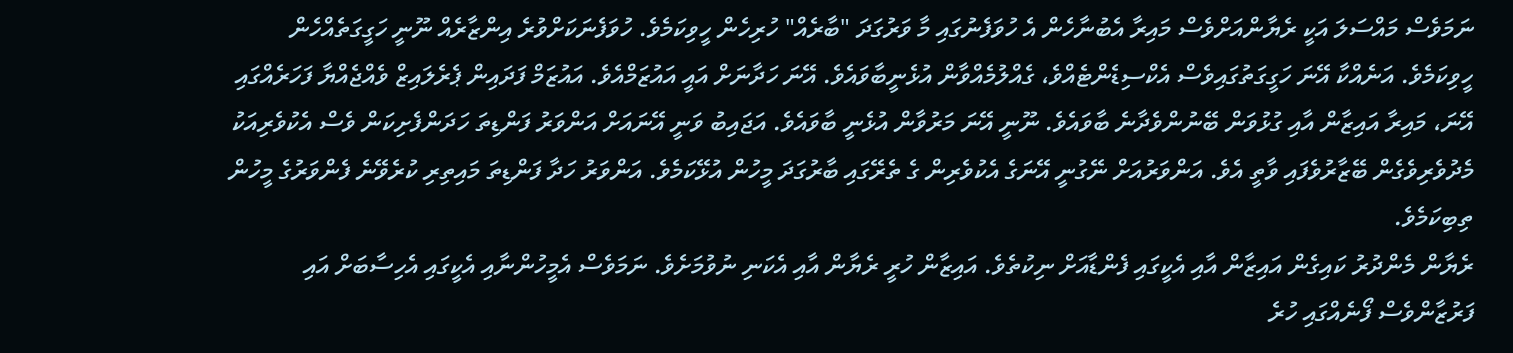ނަމަވެސް މައްސަލަ އަކީ ރެޔާންއަށްވެސް މައިރާ އެބުނާހެން އެ ހުވަފެނުގައި މާ ވަރުގަދަ "ބާރެއް" ހުރިހެން ހީވިކަމެވެ. ހުވަފެނަކަށްވުރެ އިންޒާރެއް ނޫނީ ހަގީގަތެއްހެން ހީވިކަމެވެ. އަނެއްކާ އޭނަ ހަގީގަތުގައިވެސް އެކްސިޑެންޓެއްވެ، ގެއްލުމެއްވާން އުޅެނީބާވައެވެ. އޭނަ ހަދާނަށް އައީ އައުޒަމްއެވެ. އައުޒަމް ފަދައިން ޕެރެލައިޒް ވެއްޖެއްޔާ ފަހަރެއްގައި އޭނަ، މައިރާ އައިޒާން އާއި ގުޅުވަން ބޭނުންވެދާނެ ބާވައެވެ. ނޫނީ އޭނަ މަރުވާން އުޅެނީ ބާވައެވެ. އަޖައިބު ވަނީ އޭނައަށް އަންވަރު ފަންޑިތަ ހަދަންފެށިކަން ވެސް އެކުވެރިއަކު މެދުވެރިވެގެން ބޭޒާރުވެފައި ވާތީ އެވެ. އަންވަރުއަށް ނޭގުނީ އޭނަގެ އެކުވެރިން ގެ ތެރޭގައި ބާރުގަދަ މީހުން އުޅޭކަމެވެ. އަންވަރު ހަދާ ފަންޑިތަ މައިތިރި ކުރެވޭނެ ފެންވަރުގެ މީހުން ތިބިކަމެވެ.
ރެޔާން މެންދުރު ކައިގެން އައިޒާން އާއި އެކީގައި ފެންޑާއަށް ނިކުތެވެ. އައިޒާން ހުރީ ރެޔާން އާއި އެކަނި ނުވުމަށެވެ. ނަމަވެސް އެމީހުންނާއި އެކީގައި އެހިސާބަށް އައި ފަރުޒާންވެސް ފޯނެއްގައި ހުރެ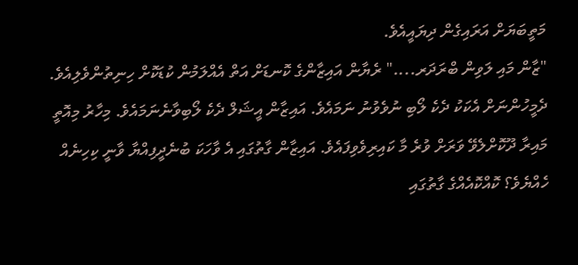މަތީބަޔަށް އަރައިގެން ދިޔައީއެވެ.
"ޒާން މައި ލަވިން ބްރަދަރ...." ރެޔާން އައިޒާންގެ ކޮނޑަށް އަތް އެއްލަމުން ކުޑަކޮށް ހިނިތުންވެލިއެވެ. ދެމީހުންނަށް އެކަކު ދެކެ ލޯބި ނުވެވުނު ނަމައެވެ. އައިޒާން އީޝަލް ދެކެ ލޯބިވާނެނަމައެވެ. މިހާރު މިއޮތީ މައިރާ ދޫކޮށްލެވޭ ވަރަށް ވުރެ މާ ކައިރިވެވިފައެވެ. އައިޒާން ގާތުގައި އެ ވާހަކަ ބުނެދީފިއްޔާ ވާނީ ކިހިނެއް ހެއްޔެވެ؟ ކޮއްކޮއެއްގެ ގާތުގައި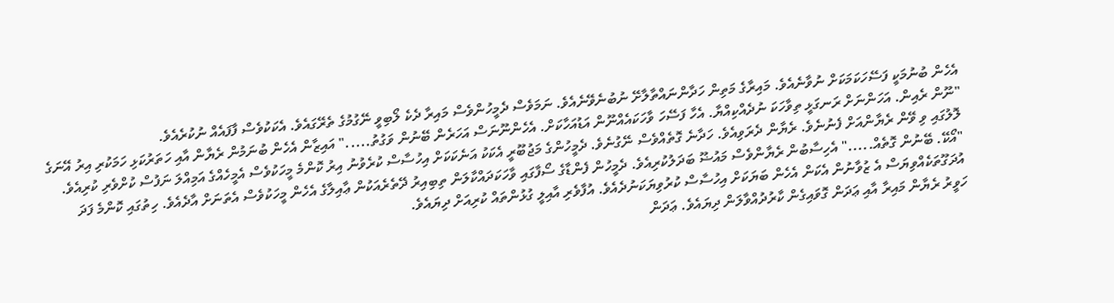އެހެން ބުނުމަކީ ފަސޭހަކަމަކަށް ނުވާނެއެވެ. މައިރާގެ މަތިން ހަދާންނައްތާލާށޭ ނުބުނެވޭނެއެވެ. ނަމަވެސް ދެމީހުންވެސް މައިރާ ދެކެ ލޯބިވީ ނޭގުމުގެ ތެރޭގައެވެ. އެކަކުވެސް ފާފައެއް ނުކުރެއެވެ.
"ނޫން ރެއިން. އަހަންނަށް ރަނގަޅީ ތިވާހަކަ ނުދެއްކިއްޔާ. އެހާ ފަސޭހަ ވާހަކައެއްނޫން އަޑުއަހާކަށް. އެހެންނޫނަސް އަހަރެން ބޭނުން ވަގުތު....." އައިޒާން އެހެން ބުނަމުން ރެޔާން އާއި ހަތަރުކަޅި ހަމަކުރި އިރު އޭނަގެ ލޮލުގައި ވި ވޭން ރެޔާންއަށް ފެނުނެވެ. ރެޔާން ދެރަވިއެވެ. ހަދާނެ ގޮތެއްވެސް ނޭގުނެވެ. ދެމީހުންގެ މަޖުބޫރީ އެކަކު އަނެކަކަށް އިހުސާސް ކުރެވުނު އިރު ކޮންމެ މީހަކުވެސް އެމީހެއްގެ އަމިއްލަ ނަފުސް ކުށްވެރި ކުރިއެވެ.
"އޯކޭ. ބޭނުން ގޮތެއް....." އެހިސާބުން ރެޔާންވެސް މައުޟޫ ބަދަލުކުރިއެވެ. ދެމީހުން ފެންޑާގެ ސޯފާގައި ވާހަކަދައްކާލަން ތިބިއިރު ދޭތެރެއަކުން ޢާއިލާގެ އެހެން މީހަކުވެސް އެތަނަށް އާދެއެވެ. ހިތުގައި ކޮންމެ ފަދަ އުދަގޫތަކެއްވިޔަސް އެ ޒުވާނުން އެކަން އެހެން ބަޔަކަށް އިހުސާސް ކުރުވިޔަކަނުދެއެވެ. އުފާވެރި އާއިލީ ގުޅުންތައް ކުރިއަށް ދިޔައެވެ.
ހަވީރު ރެޔާން މައިރާ އާއި ޢަދަން ގޮވައިގެން ކާރުދުއްވާލަން ދިޔައެވެ. ޢަދަން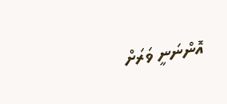އޮންނަނީ ވަރަށް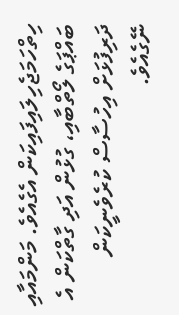ހިތްހަމަޖެހިލައިފައިކަން އެގެއެވެ. މަންމައާއި ބައްޕަގެ ލޯތްބާއި، ގުޅުން އަދި ގާތްކަން އެ ދަރިފުޅަށް އިހުސާސް ކުރެވެނީކަން ނޭގެއެވެ.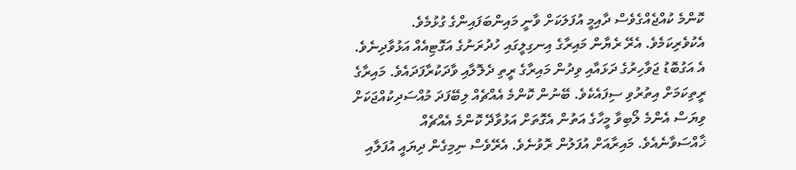ކޮންމެ ކުއްޖެއްގެވެސް ދާއިމީ އުފަލަކަށް ވާނީ މައިންބަފައިންގެ ގުޅުމެވެ. އެކުވެރިކަމެވެ. އެރޭ ރެޔާން މައިރާގެ އިނގިލީގައި ހުދުރަނުގެ އަގޮޓިއެއް އަޅުވާދިނެވެ. އެ އަގުބޮޑު ޖަވާހިރުގެ ދަޅައާއި ވިދުން މައިރާގެ ރީތި ދެލޮލާއި ވާދަކުރާފަދައެވެ. މައިރާގެ ރީތިކަމަށް އިތުރުވި ސިފައެކެވެ. ބޭނުން ކޮންމެ އެއްޗެއް ލިބޭފަދަ މުއްސަދިކުއްޖަކަށް ވިޔަސް އެންމެ ލޯބިވާ މީހާގެ އަތުން އެގޮތަށް އަޅުވާދޭ ކޮންމެ އެއްޗެއް ޚާއްސަވާނެއެވެ. މައިރާއަށް އުފަލުން ރޮވުނެވެ. އެރޭވެސް ނިމިގެން ދިޔައީ އުފަލާއި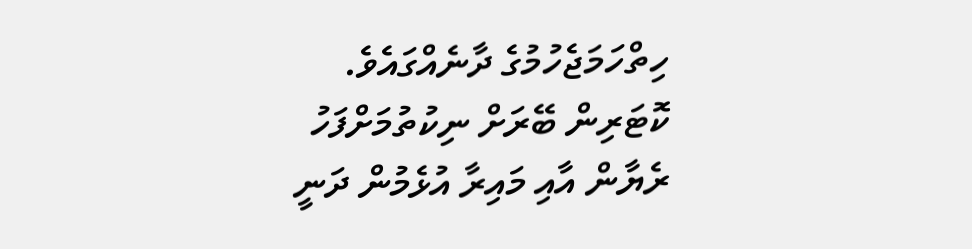ހިތްހަމަޖެހުމުގެ ދާނެއްގައެވެ.
ކޮޓަރިން ބޭރަށް ނިކުތުމަށްފަހު ރެޔާން އާއި މައިރާ އުޅެމުން ދަނީ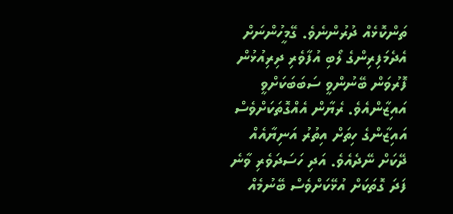ތަންކޮޅެއް ދުރުންނެވެ. ގޭމީހުންނަށް އެދެމަފިރިންގެ ލޯބި އުފާވެރި ދިރިއުޅުން ފޮރުވަން ބޭނުންވީ ސަބަބަކަށްވީ އައިޒާންއެވެ. ރެޔާން އެއްގޮތަކަށްވެސް އައިޒާންގެ ހިތަށް އިތުރު އަނިޔާއެއް ދޭކަށް ނޭދެއެވެ. އަދި ހަސަދަވެރި ވާނެ ފަދަ ގޮތަކަށް އުޅޭކަށްވެސް ބޭނުމެއް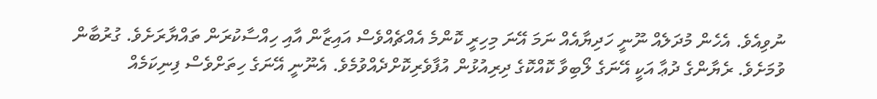ނުވިއެވެ. އެހެން މުދަލެއް ނޫނީ ހަދިޔާއެއް ނަމަ އޭނަ މިހިރީ ކޮންމެ އެއްޗެއްވެސް އައިޒާން އާއި ހިއްސާކުރަން ތައްޔާރަށެވެ. ގުރުބާން ވުމަށެވެ. ރެޔާންގެ ދުޢާ އަކީ އޭނަގެ ލޯބިވާ ކޮއްކޮގެ ދިރިއުޅުން އުފާވެރިކޮށްދެއްވުމެވެ. އެނޫނީ އޭނަގެ ހިތަށްވެސް ފިނިކަމެއް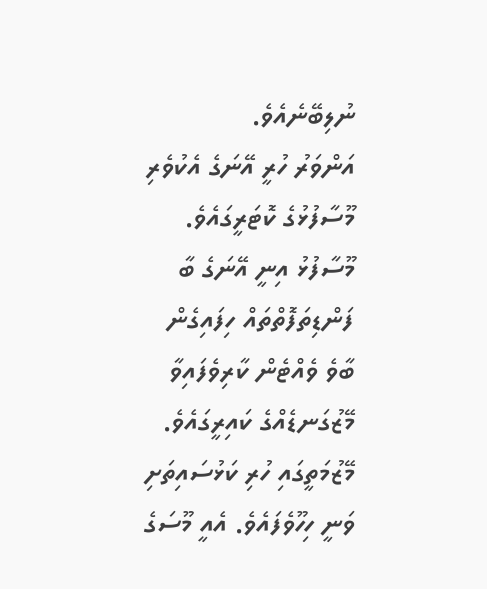ނުލިބޭނެއެވެ.
އަންވަރު ހުރީ އޭނަގެ އެކުވެރި މޫސާފުޅުގެ ކޮޓަރީގައެވެ. މޫސާފުޅު އިނީ އޭނަގެ ބާ ފަންޑިތަފޮތްތައް ހިފައިގެން ބާވެ ވެއްޓެން ކާރިވެފައިވާ މޭޒުގަނޑެއްގެ ކައިރީގައެވެ. މޭޒުމަތީގައި ހުރި ކަޅުސައިތަށި ވަނީ ހިހޫވެފައެވެ. އެއީ މޫސަގެ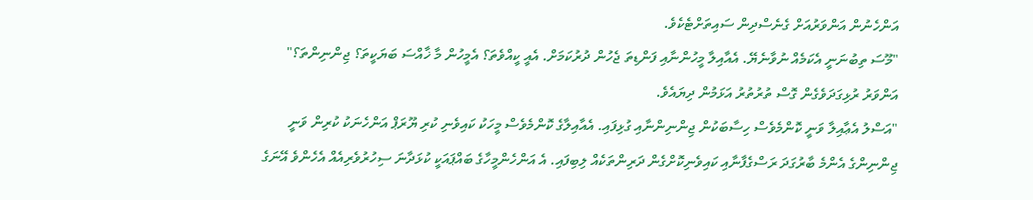އަންހެނުން އަންވަރުއަށް ގެނެސްދިން ސައިތަށްޓެކެވެ.
"މޫސަ ތިބުނަނީ އެކަމެއް ނުވާނެޔޭ. އެއާއިލާ މީހުންނާއި ފަންޑިތަ ޖެހުން ދުރުކަމަށް. އެއީ ކީއްވެތަ؟ އެމީހުން މާ ޚާއްސަ ބަޔަކީތަ؟ ޖިންނިންތަ؟" އަންވަރު ރުޅިގަދަވެގެން ގޮސް ތުރުތުރު އަޅަމުން ދިޔައެވެ.
"އަސްލު އެޢާއިލާ ވަނީ ކޮންމެވެސް ހިސާބަކުން ޖިންނިންނާއި ގުޅިފައި. އެއާއިލާގެ ކޮންމެވެސް މީހަކު ކައިވެނި ކުރި ޔޫރަޕް އަންހެނަކު ކުރިން ވަނީ ޖިންނިންގެ އެންމެ ބާރުގަދަ ރަސްގެފާނާއި ކައިވެނިކޮށްގެން ދަރިންތަކެއް ލިބިފައި. އެ އަންހެންމީހާގެ ބައްޕައަކީ ކުޅަދާނަ ސިހުރުވެރިއެއް އެހެންވެ އޭނަގެ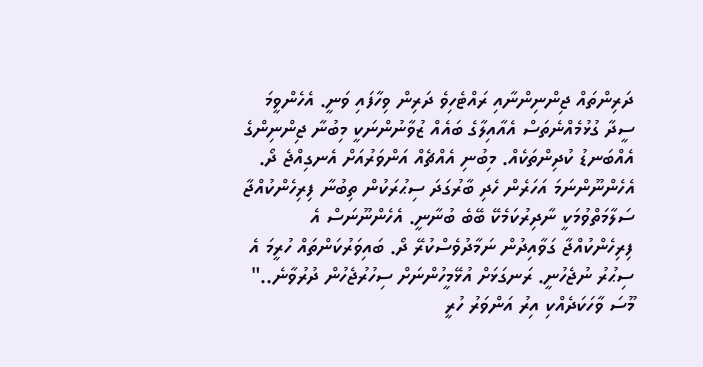ދަރިންތައް ޖިންނިންނާއި ރައްޓެހިވެ ދަރިން ވިހާފައި ވަނީ. އެހެންވީމަ ސީދާ ގުޅުމެއްނެތަސް އެއާއިލާގެ ބައެއް ޒުވާނުންނަކީ މިބުނާ ޖިންނިންގެ އެއްބަނޑު ކުދިންތަކެއް. މިބުނި އެއްޗެއް އަންވަރުއަށް އެނގިއްޖެ ދޯ. އެހެންނޫންނަމަ އަހަރެން ހެދި ބާރުގަދަ ސިޙުރަކުން ތިބުނާ ފިރިހެންކުއްޖާ ސަލާމަތްވުމަކީ ނާދިރުކަމެކޭ ބޭބެ ބުނާނީ. އެހެންނޫނަސް އެ ފިރިހެންކުއްޖާ ގަވާއިދުން ނަމާދުވެސްކުރޭ ދޯ. ބައިވަރުކަންތައް ހުރީމަ އެ ސިޙުރު ނުޖެހުނީ. ރަނގަޅަށް އުޅޭމީހުންނަށް ސިހުރުޖެހުން ދުރުވާނެ.." މޫސަ ވާހަކަދެއްކި އިރު އަންވަރު ހުރީ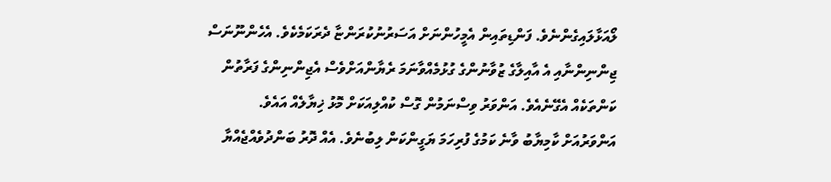ލޯއަޅާލައިގެންނެވެ. ފަންޑިތައިން އެމީހުންނަށް އަސަރުނުކުރަންޏާ ދެރަކަމެކެވެ. އެހެންނޫނަސް ޖިންނިންނާއި އެ އާއިލާގެ ޒުވާނުންގެ ގުޅުމެއްވާނަމަ ރެޔާންއަށްވެސް އެޖިންނިންގެ ފަރާތުން ކަންތަކެއް އެގޭނެއެވެ. އަންވަރު ވިސްނަމުން ގޮސް ކުއްލިއަކަށް މޮޅު ޚިޔާލެއް އައެވެ.
އަންވަރުއަށް ކާމިޔާބު ވާނެ ކަމުގެ ފުރިހަމަ ޔަގީންކަން ލިބުނެވެ. އެއް ދޮރު ބަންދުވެއްޖެއްޔާ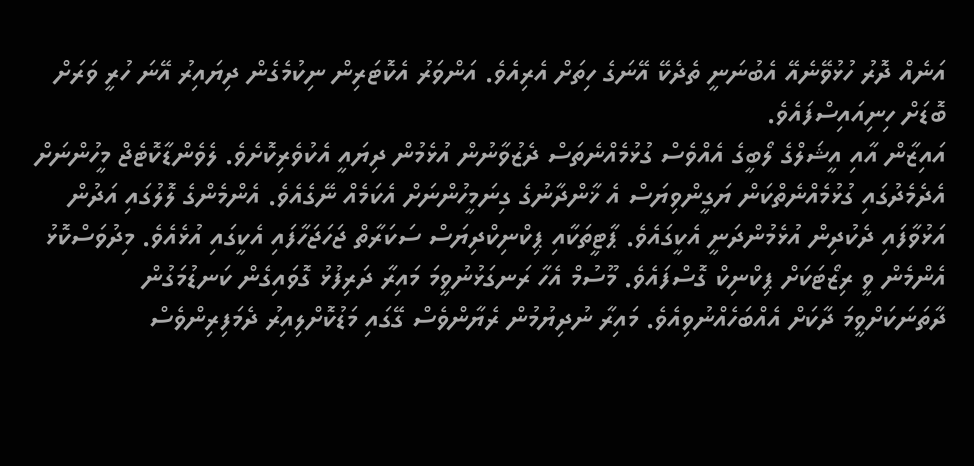އަނެއް ދޮރު ހުޅުވޭނެއޭ އެބުނަނީ ތެދެކޭ އޭނަގެ ހިތަށް އެރިއެވެ. އަންވަރު އެކޮޓަރިން ނިކުމެގެން ދިޔައިރު އޭނަ ހުރީ ވަރަށް ބޮޑަށް ހިނިއައިސްފައެވެ.
އައިޒާން އާއި އީޝަލްގެ ލޯބީގެ އެއްވެސް ގުޅުމެއްނެތަސް ދެޒުވާނުން އުޅެމުން ދިޔައީ އެކުވެރިކޮށެވެ. ލެވެންޑާކޮޓެޖް މީހުންނަށް އެދެމެދުގައި ގުޅުމެއްނެތްކަން ޔަގީންވިޔަސް އެ ޚާންދާނުގެ ގިނަމީހުންނަށް އެކަމެއް ނޭގެއެވެ. އެންމެންގެ ލޮލުގައި އަދުން އަޅުވާފައި ދެކުދިން އުޅެމުންދަނީ އެކީގައެވެ. ޕާޓީތަކާއި ޕިކްނިކްދިޔަސް ސަކަރާތް ޖަހަޖަހާފައި އެކީގައި އުޅެއެވެ. މިދުވަސްކޮޅު އެންމެން ވީ ރިޒޯޓަކަށް ޕިކްނިކް ގޮސްފައެވެ. މޫސުމް އެހާ ރަނގަޅުނުވީމަ މައިރާ ދަރިފުޅު ގޮވައިގެން ކަނޑުމަގުން ދާތަނަކަށްވީމަ ދާކަށް އެއްބަހެއްނުވިއެވެ. މައިރާ ނުދިޔުމުން ރެޔާންވެސް ގޭގައި މަޑުކޮށްލިއިރު ދެމަފިރިންވެސް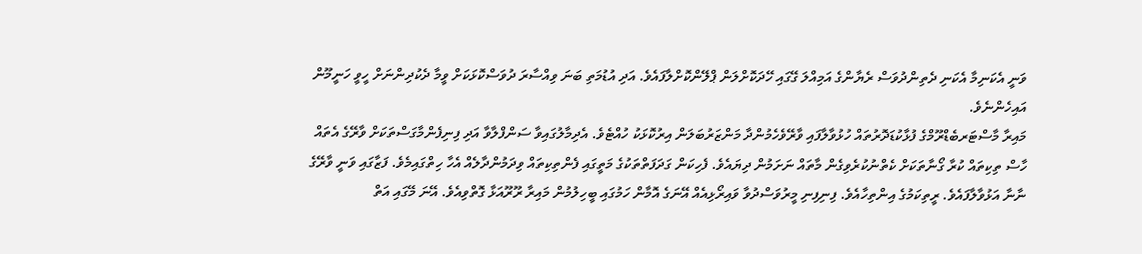ވަނީ އެކަނިމާ އެކަނި ދެތިންދުވަސް ރެޔާންގެ އަމިއްލަ ގޭގައި ހޭދަކޮށްލަން ޕްލޭންކޮށްލާފައެވެ. އަދި އުޑުމަތި ބަނަ ވިއްސާރަ ދުވަސްކޮޅަކަށް ވީމާ ދެކުދިންނަށް ހީވީ ހަނީމޫން އައިހެންނެވެ.
މައިރާ މާސްޓަރބެޑްރޫމްގެ ފުޅާކުޑަދޮރުތައް ހުޅުވާލާފައި ވާރޭވެހެމުންދާ މަންޒަރުބަލަން އިރުކޮޅަކު ހުއްޓެވެ. އެދިމާލުގައިވާ ސަންފްލާވާ އަދި ފިނިފެންމާގަސްތަކަށް ވާރޭގެ އެތައް ހާސް ތިކިތައް ކުރާ ގޯނާތަކަށް ކެތްނުކުރެވިގެން މާތައް ނަށަމުން ދިޔައެވެ. ފެހިކަން ގަދަފަތްތަކުގެ މަތީގައި ފެންތިކިތައް ވިދަމުންދާލެއް އެހާ ހިތްގައިމެވެ. ފަޒާގައި ވަނީ ވާރޭގެ ނާނާ އަޅުވާލާފައެވެ. ރީތިކަމުގެ އިންތިހާއެވެ. ފިނިފިނި މީރުވަސްދުވާ ވައިރޯޅިއެއް އޭނަގެ އޮމާން ހަމުގައި ބީހިލުމުން މައިރާ ރޫރޫއަޅާ ގޮތްވިއެވެ. އޭނަ މޭގައި އަތް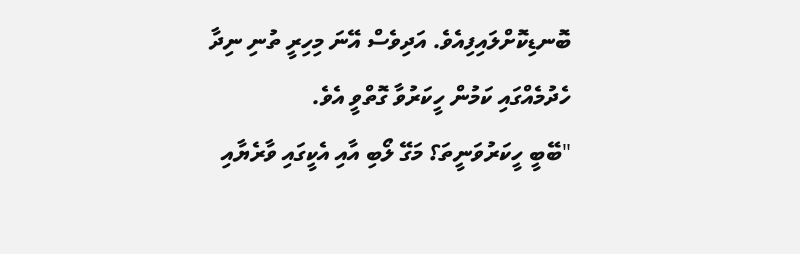ބޮނޑިކޮށްލައިފިއެވެ. އަދިވެސް އޭނަ މިހިރީ ތުނި ނިދާ ހެދުމެއްގައި ކަމުން ހީކަރުވާ ގޮތްވީ އެވެ.
"ބޭބީ ހީކަރުވަނީތަ؟ މަގޭ ލޯބި އާއި އެކީގައި ވާރެޔާއި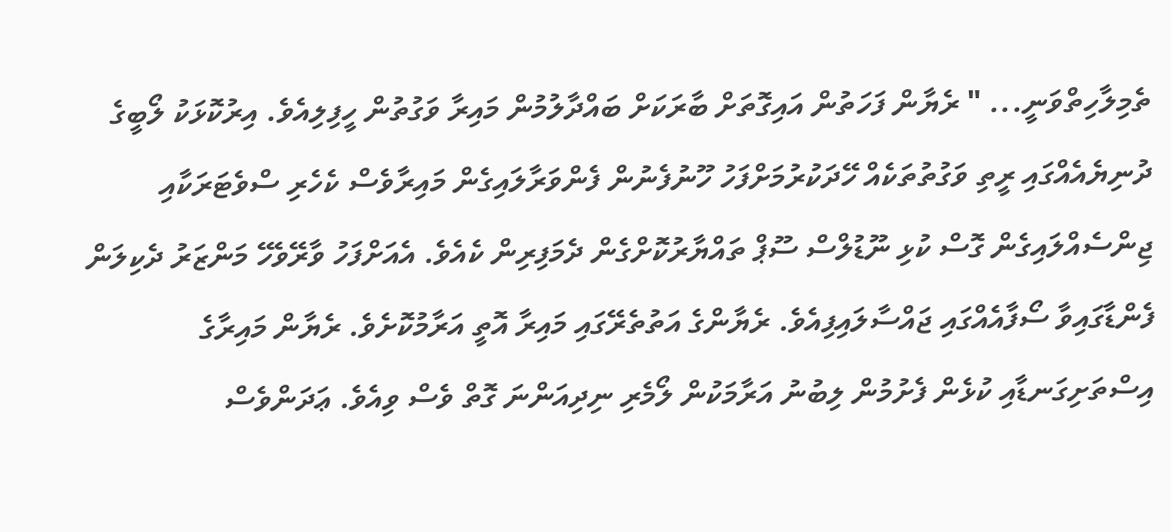ތެމިލާހިތްވަނީ... " ރެޔާން ފަހަތުން އައިގޮތަށް ބާރަކަށް ބައްދާލުމުން މައިރާ ވަގުތުން ހީފިލިއެވެ. އިރުކޮޅަކު ލޯބީގެ ދުނިޔެއެއްގައި ރީތި ވަގުތުތަކެއް ހޭދަކުރުމަށްފަހު ހޫނުފެނުން ފެންވަރާލައިގެން މައިރާވެސް ކެހެރި ސްވެޓަރަކާއި ޖިންސެއްލައިގެން ގޮސް ކުޅި ނޫޑުލްސް ސޫޕް ތައްޔާރުކޮށްގެން ދެމަފިރިން ކެއެވެ. އެއަށްފަހު ވާރޭވެހޭ މަންޒަރު ދެކިލަން ފެންޑާގައިވާ ސޯފާއެއްގައި ޖައްސާލައިފިއެވެ. ރެޔާންގެ އަތުތެރޭގައި މައިރާ އޮތީ އަރާމުކޮށެވެ. ރެޔާން މައިރާގެ އިސްތަށިގަނޑާއި ކުޅެން ފެށުމުން ލިބުނު އަރާމަކުން ލޯމެރި ނިދިއަންނަ ގޮތް ވެސް ވިއެވެ. ޢަދަންވެސް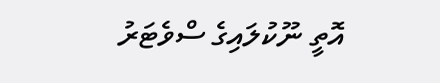އޮތީ ނޫކުލައިގެ ސްވެޓަރު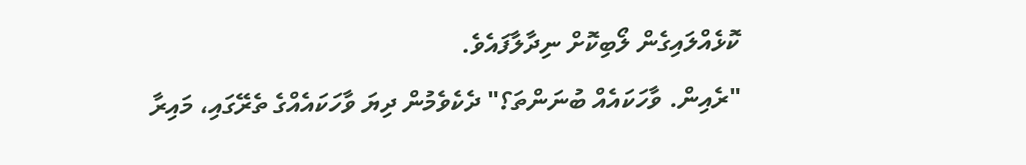ކޮޅެއްލައިގެން ލޯބިކޮށް ނިދާލާފައެވެ.
"ރެއިން. ވާހަކައެއް ބުނަންތަ؟" ދެކެވެމުން ދިޔަ ވާހަކައެއްގެ ތެރޭގައި، މައިރާ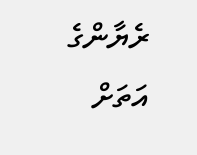ރެޔާންގެ އަތަށް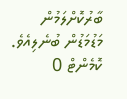ބާރުކޮށްލަމުން މަޑުމަޑުން ބުނެލިއެވެ.
ކޮމެންޓް 0